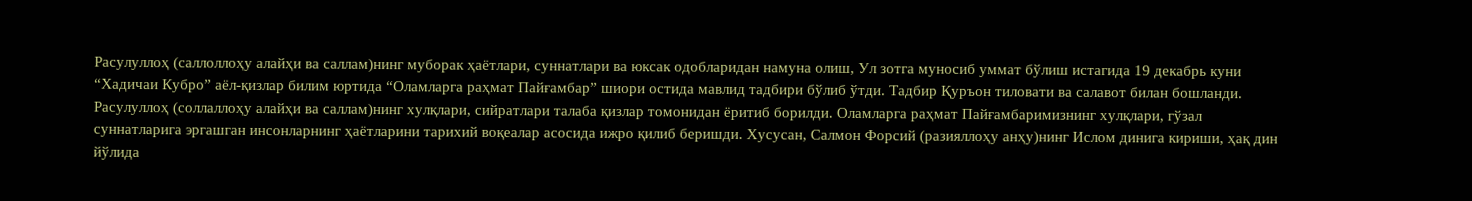Расулуллоҳ (саллоллоҳу алайҳи ва саллам)нинг муборак ҳаётлари, суннатлари ва юксак одобларидан намуна олиш, Ул зотга муносиб уммат бўлиш истагида 19 декабрь куни “Хадичаи Кубро” аёл-қизлар билим юртида “Оламларга раҳмат Пайғамбар” шиори остида мавлид тадбири бўлиб ўтди. Тадбир Қуръон тиловати ва салавот билан бошланди.
Расулуллоҳ (соллаллоҳу алайҳи ва саллам)нинг хулқлари, сийратлари талаба қизлар томонидан ёритиб борилди. Оламларга раҳмат Пайғамбаримизнинг хулқлари, гўзал суннатларига эргашган инсонларнинг ҳаётларини тарихий воқеалар асосида ижро қилиб беришди. Хусусан, Салмон Форсий (разияллоҳу анҳу)нинг Ислом динига кириши, ҳақ дин йўлида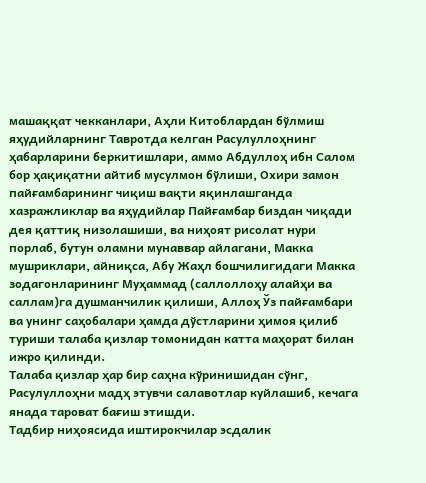машаққат чекканлари, Аҳли Китоблардан бўлмиш яҳудийларнинг Тавротда келган Расулуллоҳнинг ҳабарларини беркитишлари, аммо Абдуллоҳ ибн Салом бор ҳақиқатни айтиб мусулмон бўлиши, Охири замон пайғамбарининг чиқиш вақти яқинлашганда хазражликлар ва яҳудийлар Пайғамбар биздан чиқади дея қаттиқ низолашиши, ва ниҳоят рисолат нури порлаб, бутун оламни мунаввар айлагани, Макка мушриклари, айниқса, Абу Жаҳл бошчилигидаги Макка зодагонларининг Муҳаммад (саллоллоҳу алайҳи ва саллам)га душманчилик қилиши, Аллоҳ Ўз пайғамбари ва унинг саҳобалари ҳамда дўстларини ҳимоя қилиб туриши талаба қизлар томонидан катта маҳорат билан ижро қилинди.
Талаба қизлар ҳар бир саҳна кўринишидан сўнг, Расулуллоҳни мадҳ этувчи салавотлар куйлашиб, кечага янада тароват бағиш этишди.
Тадбир ниҳоясида иштирокчилар эсдалик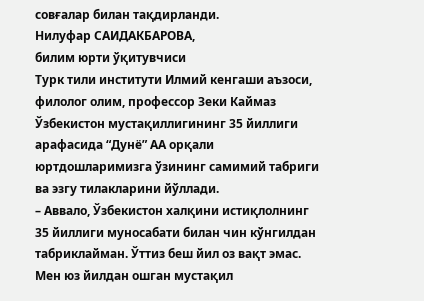совғалар билан тақдирланди.
Нилуфар САИДАКБАРОВА,
билим юрти ўқитувчиси
Турк тили институти Илмий кенгаши аъзоси, филолог олим, профессор Зеки Каймаз Ўзбекистон мустақиллигининг 35 йиллиги арафасида “Дунё” АА орқали юртдошларимизга ўзининг самимий табриги ва эзгу тилакларини йўллади.
– Аввало, Ўзбекистон халқини истиқлолнинг 35 йиллиги муносабати билан чин кўнгилдан табриклайман. Ўттиз беш йил оз вақт эмас. Мен юз йилдан ошган мустақил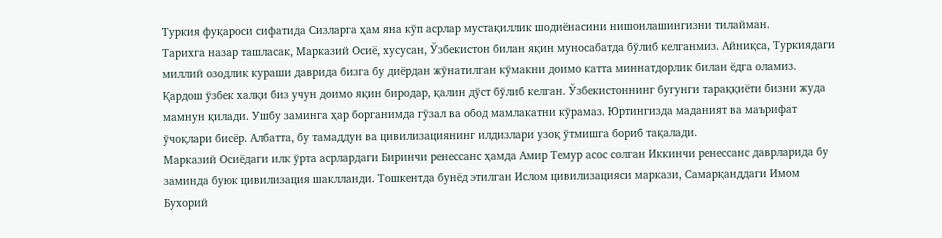Туркия фуқароси сифатида Сизларга ҳам яна кўп асрлар мустақиллик шодиёнасини нишонлашингизни тилайман.
Тарихга назар ташласак, Марказий Осиё, хусусан, Ўзбекистон билан яқин муносабатда бўлиб келганмиз. Айниқса, Туркиядаги миллий озодлик кураши даврида бизга бу диёрдан жўнатилган кўмакни доимо катта миннатдорлик билан ёдга оламиз.
Қардош ўзбек халқи биз учун доимо яқин биродар, қалин дўст бўлиб келган. Ўзбекистоннинг бугунги тараққиёти бизни жуда мамнун қилади. Ушбу заминга ҳар борганимда гўзал ва обод мамлакатни кўрамаз. Юртингизда маданият ва маърифат ўчоқлари бисёр. Албатта, бу тамаддун ва цивилизациянинг илдизлари узоқ ўтмишга бориб тақалади.
Марказий Осиёдаги илк ўрта асрлардаги Биринчи ренессанс ҳамда Амир Темур асос солган Иккинчи ренессанс даврларида бу заминда буюк цивилизация шаклланди. Тошкентда бунёд этилган Ислом цивилизацияси маркази, Самарқанддаги Имом Бухорий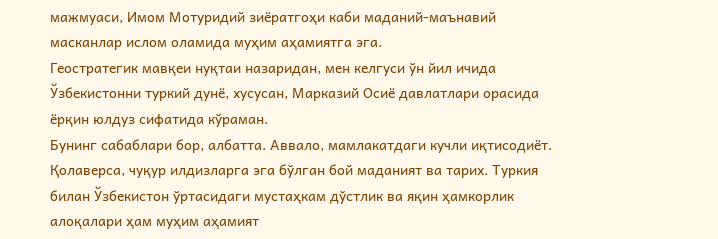мажмуаси, Имом Мотуридий зиёратгоҳи каби маданий-маънавий масканлар ислом оламида муҳим аҳамиятга эга.
Геостратегик мавқеи нуқтаи назаридан, мен келгуси ўн йил ичида Ўзбекистонни туркий дунё, хусусан, Марказий Осиё давлатлари орасида ёрқин юлдуз сифатида кўраман.
Бунинг сабаблари бор, албатта. Аввало, мамлакатдаги кучли иқтисодиёт. Қолаверса, чуқур илдизларга эга бўлган бой маданият ва тарих. Туркия билан Ўзбекистон ўртасидаги мустаҳкам дўстлик ва яқин ҳамкорлик алоқалари ҳам муҳим аҳамият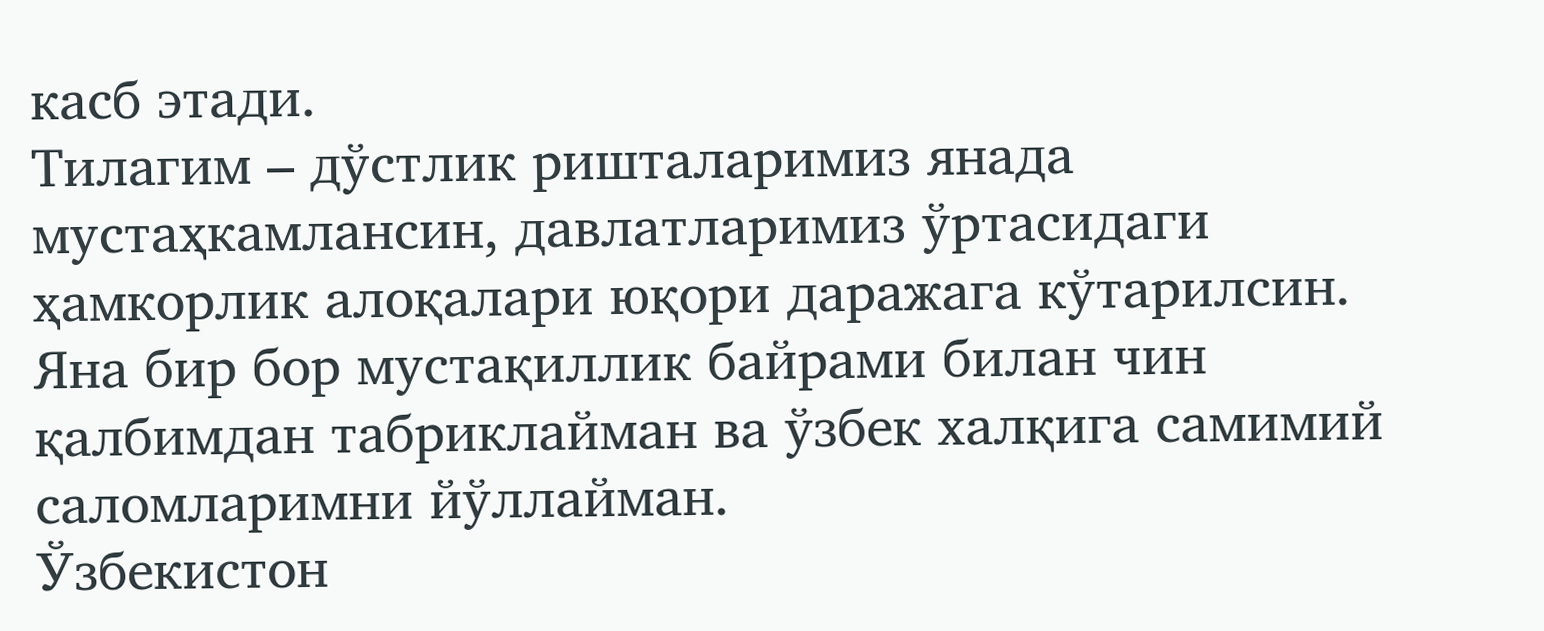касб этади.
Тилагим – дўстлик ришталаримиз янада мустаҳкамлансин, давлатларимиз ўртасидаги ҳамкорлик алоқалари юқори даражага кўтарилсин.
Яна бир бор мустақиллик байрами билан чин қалбимдан табриклайман ва ўзбек халқига самимий саломларимни йўллайман.
Ўзбекистон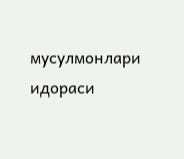мусулмонлари идораси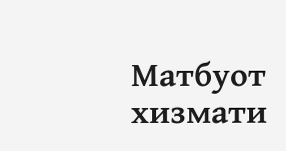Матбуот хизмати